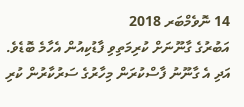14 ނޮވެމްބަރ 2018
އަބުރުގެ ގާނޫނަށް ކުރިމަތިވި ފާޑުކިއުން އެހާމެ ބޮޑެވެ. އަދި އެ ގާނޫނު ފާސްކުރަން މިހާރުގެ ސަރުކާރުން ކުރި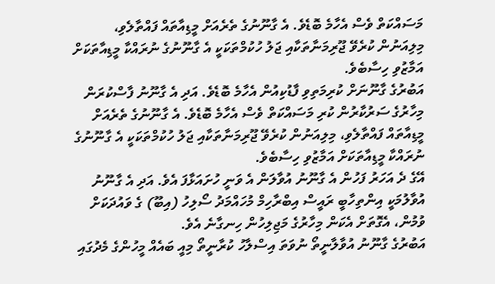މަސައްކަތް ވެސް އެހާމެ ބޮޑެވެ. އެ ގާނޫނުގެ ތެރެއަށް މީޑިއާތައް ފައްތާލެވި، މިލިއަނުން ކުރެވޭ ޖޫރިމަނާތަކާއި ޖަލު ހުކުމްތަކަކީ އެ ގާނޫނުގެ ނުރައްކާ މީޑިއާތަކަށް އަމާޒުވި ހިސާބެވެ.
އަބުރުގެ ގާނޫނަށް ކުރިމަތިވި ފާޑުކިއުން އެހާމެ ބޮޑެވެ. އަދި އެ ގާނޫނު ފާސްކުރަން މިހާރުގެ ސަރުކާރުން ކުރި މަސައްކަތް ވެސް އެހާމެ ބޮޑެވެ. އެ ގާނޫނުގެ ތެރެއަށް މީޑިއާތައް ފައްތާލެވި، މިލިއަނުން ކުރެވޭ ޖޫރިމަނާތަކާއި ޖަލު ހުކުމްތަކަކީ އެ ގާނޫނުގެ ނުރައްކާ މީޑިއާތަކަށް އަމާޒުވި ހިސާބެވެ.
އޭގެ ދެ އަހަރު ފަހުން އެ ގާނޫނު އުވާލަން އެ ވަނީ ހުށައަޅާފަ އެވެ. އަދި އެ ގާނޫނު އުވާލުމަކީ އިންތިހާބީ ރައީސް އިބްރާހިމް މުހައްމަދު ސޯލިހު (އިބޫ) ގެ ވައުދަކަށް ވުމުން، އެގޮތަށް އެކަން މިހާރުގެ މަޖިލިހުން ހިނގާނެ އެވެ.
އަބުރުގެ ގާނޫނު އުވާލާނީތޯ ނުވަތަ އިސްލާހު ކުރާނީތޯ މިއީ ބައެއް މީހުންގެ މެދުގައި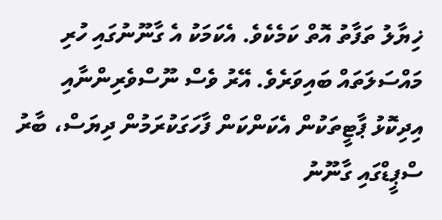ޚިޔާލު ތަފާތު އޮތް ކަމެކެވެ. އެކަމަކު އެ ގާނޫނުގައި ހުރި މައްސަލަތައް ބައިވަރެވެ. އޭރު ވެސް ނޫސްވެރިންނާއި އިދިކޮޅު ޕާޓީތަކުން އެކަންކަން ފާހަގަކުރަމުން ދިޔަސް، ބާރު ސްޕީޑްގައި ގާނޫނު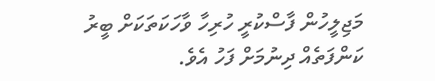މަޖިލީހުން ފާސްކުރީ ހުރިހާ ވާހަކަތަކަށް ބީރު ކަންފަތެއް ދިނުމަށް ފަހު އެވެ.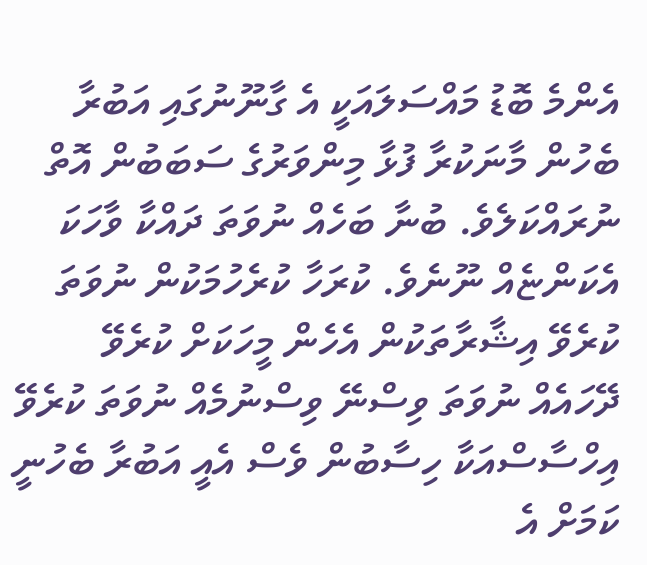އެންމެ ބޮޑު މައްސަލައަކީ އެ ގާނޫނުގައި އަބުރާ ބެހުން މާނަކުރާ ފުޅާ މިންވަރުގެ ސަބަބުން އޮތް ނުރައްކަލެވެ. ބުނާ ބަހެއް ނުވަތަ ދައްކާ ވާހަކަ އެކަންޏެއް ނޫނެވެ. ކުރަހާ ކުރެހުމަކުން ނުވަތަ ކުރެވޭ އިޝާރާތަކުން އެހެން މީހަކަށް ކުރެވޭ ދޭހައެއް ނުވަތަ ވިސްނޭ ވިސްނުމެއް ނުވަތަ ކުރެވޭ އިހްސާސްއަކާ ހިސާބުން ވެސް އެއީ އަބުރާ ބެހުނީ ކަމަށް އެ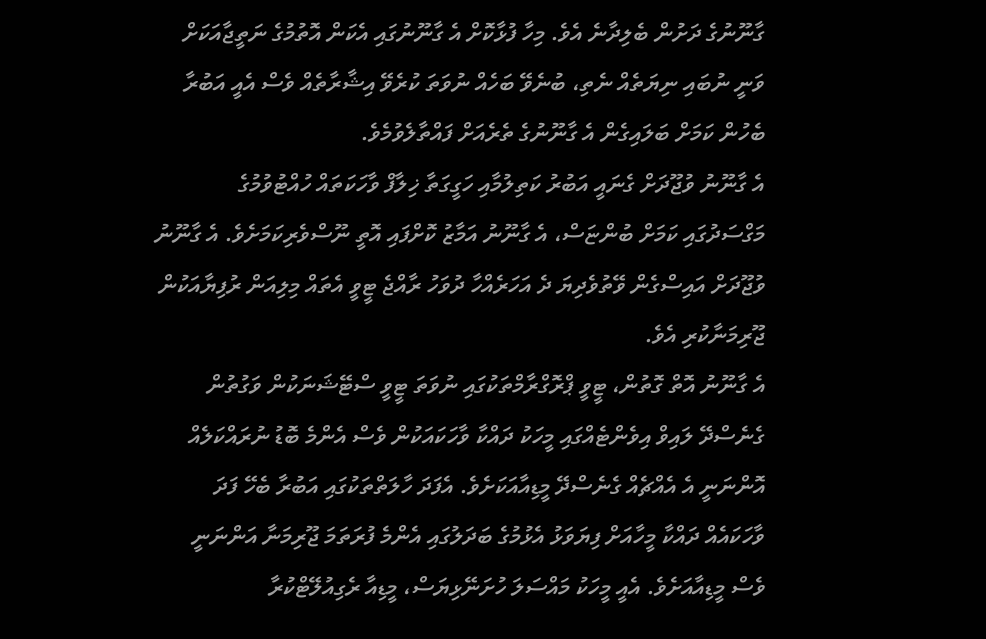ގާނޫނުގެ ދަށުން ބެލިދާނެ އެވެ. މިހާ ފުޅާކޮށް އެ ގާނޫނުގައި އެކަން އޮތުމުގެ ނަތީޖާއަކަށް ވަނީ ނުބައި ނިޔަތެއް ނެތި، ބުނެވޭ ބަހެއް ނުވަތަ ކުރެވޭ އިޝާރާތެއް ވެސް އެއީ އަބުރާ ބެހުން ކަމަށް ބަލައިގެން އެ ގާނޫނުގެ ތެރެއަށް ފައްތާލެވުމެވެ.
އެ ގާނޫނު ވުޖޫދަށް ގެނައީ އަބުރު ކަތިލުމާއި ހަގީގަތާ ޚިލާފް ވާހަކަތައް ހުއްޓުވުމުގެ މަގްސަދުގައި ކަމަށް ބުންޏަސް، އެ ގާނޫނު އަމާޒު ކޮށްފައި އޮތީ ނޫސްވެރިކަމަށެވެ. އެ ގާނޫނު ވުޖޫދަށް އައިސްގެން ވޭތުވެދިޔަ ދެ އަހަރެއްހާ ދުވަހު ރާއްޖެ ޓީވީ އެތައް މިލިއަން ރުފިޔާއަކުން ޖޫރިމަނާކުރި އެވެ.
އެ ގާނޫނު އޮތް ގޮތުން، ޓީވީ ޕްރޮގްރާމްތަކުގައި ނުވަތަ ޓީވީ ސްޓޭޝަނަކުން ވަގުތުން ގެނެސްދޭ ލައިވް އިވެންޓެއްގައި މީހަކު ދައްކާ ވާހަކައަކުން ވެސް އެންމެ ބޮޑު ނުރައްކަލެއް އޮންނަނީ އެ އެއްޗެއް ގެނެސްދޭ މީޑިއާއަކަށެވެ. އެފަދަ ހާލަތްތަކުގައި އަބުރާ ބެހޭ ފަދަ ވާހަކައެއް ދައްކާ މީހާއަށް ފިޔަވަޅު އެޅުމުގެ ބަދަލުގައި އެންމެ ފުރަތަމަ ޖޫރިމަނާ އަންނަނީ ވެސް މީޑިއާއަށެވެ. އެއީ މީހަކު މައްސަލަ ހުށަނޭޅިޔަސް، މީޑިއާ ރެގިއުލޭޓްކުރާ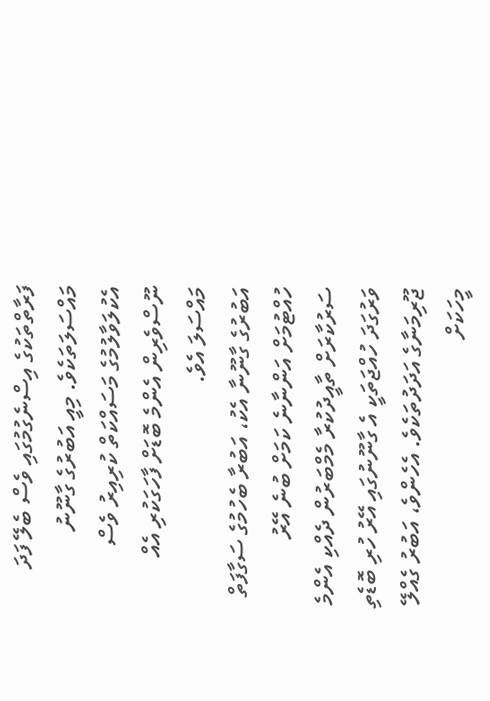ފަރާތްތަކުގެ އިސްނެގުމުގައި ވެސް ބެލޭ ފަދަ މައްސަލަތަކެވެ. މިއީ އަބުރުގެ ގާނޫނު އެކުލަވާލުމުގެ މަސައްކަތް ކުރިއިރު ވެސް ނޫސްވެރިން އެންމެ ބޮޑަށް ފާހަގަކުރި އެއް މައްސަލަ އެވެ.
އަބުރުގެ ގާނޫނާ އެކު، އަބުރާ ބެހުމުގެ ސަގާފަތް ހުއްޓުމަށް އަންނާނެ ކަމަށް ބުނެ އޭރު ސަރުކާރަށް ތާއީދުކުރާ މެމްބަރުން ދެއްކި އެންމެ ވަރުގަދަ ހުއްޖަތަކީ އެ ގާނޫނުގައި އޭރު ހުރި ބޮޑެތި ޖޫރިމަނާގެ އަދަދުތަކެވެ. އެހެންވެ، އަބުރު ގެއްލޭ މީހަކަށް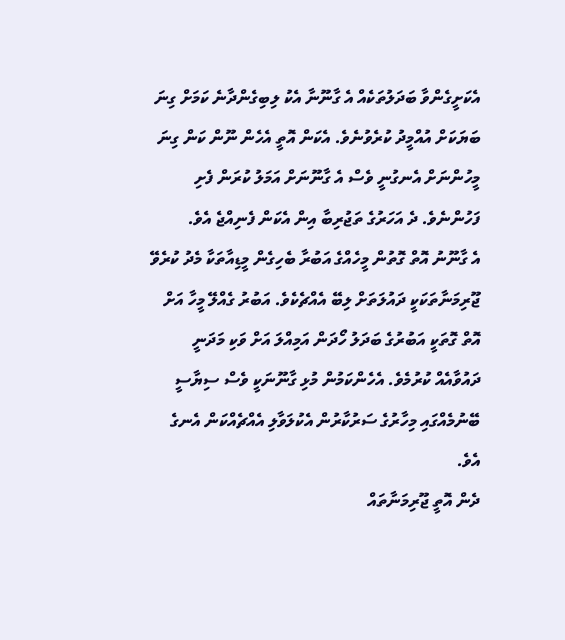އެކަށީގެންވާ ބަދަލުތަކެއް އެ ގާނޫނާ އެކު ލިބިގެންދާނެ ކަމަށް ގިނަ ބަޔަކަށް އުއްމީދު ކުރެވުނެވެ. އެކަން އޮތީ އެހެން ނޫން ކަން ގިނަ މީހުންނަށް އެނގުނީ ވެސް އެ ގާނޫނަށް އަމަލު ކުރަން ފެށި ފަހުންނެވެ. ދެ އަހަރުގެ ތަޖުރިބާ އިން އެކަން ފެނިއްޖެ އެވެ.
އެ ގާނޫނު އޮތް ގޮތުން މީހެއްގެ އަބުރާ ބެހިގެން މީޑިއާތަކާ މެދު ކުރެވޭ ޖޫރިމަނާތަކަކީ ދައުލަތަށް ލިބޭ އެއްޗެކެވެ. އަބުރު ގެއްލޭ މީހާ އަށް އޮތް ގޮތަކީ އަބުރުގެ ބަދަލު ހޯދަން އަމިއްލަ އަށް ވަކި މަދަނީ ދައުވާއެއް ކުރުމެވެ. އެހެންކަމުން މުޅި ގާނޫނަކީ ވެސް ސިޔާސީ ބޭނުމެއްގައި މިހާރުގެ ސަރުކާރުން އެކުލަވާލި އެއްޗެއްކަން އެނގެ އެވެ.
ދެން އޮތީ ޖޫރިމަނާތައް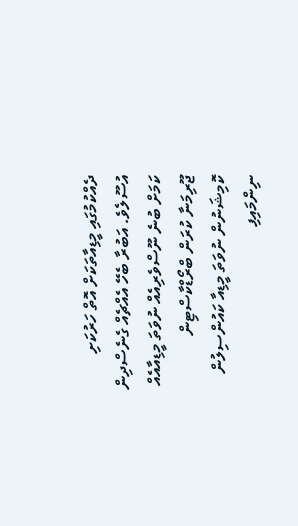ދެއްކުމުގައި މީޑިއާތަކަށް އޮތް ހަރުކަށި އުސޫލެވެ. އަބުރާ ބެހޭ އެއްޗެއް ގެނެސްދިން ކަމަށް ބުނެ ނޫސްވެރިއެއް ނުވަތަ މީޑިއާއެއް ޖޫރިމަނާ ކުރަން ބްރޯޑްކާސްޓިން ކޮމިޝަނުން ނުވަތަ މީޑިއާ ކައުންސިލުން ނިންމައިފި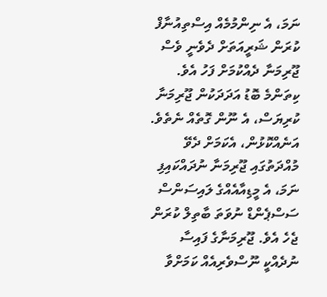ނަމަ، އެ ނިންމުމެއް އިސްތިއުނާފް ކުރަން ޝަރީއަތަށް ދެވެނީ ވެސް ޖޫރިމަނާ ދެއްކުމަށް ފަހު އެވެ. ކިތަންމެ ބޮޑު އަދަދަކުން ޖޫރިމަނާ ކުރިޔަސް، އެ ނޫން ގޮތެއް ނެތެވެ. އަނެއްކޮޅުން، އެކަމަށް ދެވޭ މުއްދަތުގައި ޖޫރިމަނާ ނުދައްކައިފި ނަމަ، އެ މީޑިއާއެއްގެ ލައިސަންސް ސަސްޕެންޑް ނުވަތަ ބާތިލް ކުރަން ޖެހެ އެވެ. ޖޫރިމަނާގެ ފައިސާ ނުދެއްކީ ނޫސްވެރިއެއް ކަމަށްވާ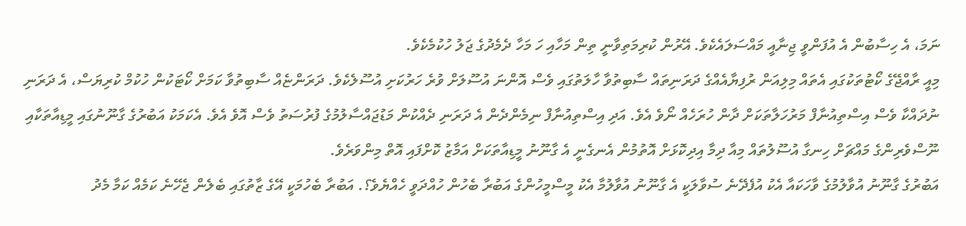ނަމަ، އެ ހިސާބުން އެ އުފަންވީ ޖިނާއީ މައްސަލައެކެވެ. އޭރުން ކުރިމަތިވާނީ ތިން މަހާއި ހަ މަހާ ދެމެދުގެ ޖަލު ހުކުމެކެވެ.
މިއީ ރާއްޖޭގެ ކޯޓުތަކުގައި އެތައް މިލިއަން ރުފިޔާއެއްގެ ދަރަނިތައް ސާބިތުވާ ހާލަތުގައި ވެސް އޮންނަ އުސޫލަށް ވުރެ ހަރުކަށި އުސޫލެކެވެ. ދަރަންޏެއް ސާބިތުވާ ކަމަށް ކޯޓަކުން ހުކުމް ކުރިޔަސް، އެ ދަރަނި ނުދައްކާ ވެސް އިސްތިއުނާފް މަރުހަލާތަކަށް ދާން ހުރަހެއް ނޯވެ އެވެ. އަދި އިސްތިއުނާފް ނިމެންދެން އެ ދަރަނި ދެއްކުން މަޑުޖައްސާލުމުގެ ފުރުސަތު ވެސް އޮވެ އެވެ. އެކަމަކު އަބުރުގެ ގާނޫނުގައި މީޑިއާތަކާއި ނޫސްވެރިންގެ މައްޗަށް ހިނގާ އުސޫލުތައް މިއާ ދިމާ އިދިކޮޅަށް އޮތުމުން އެނގެނީ އެ ގާނޫނު މީޑިއާތަކަށް އަމާޒު ކޮށްފައި އޮތް މިންވަރެވެ.
އަބުރުގެ ގާނޫނު އުވާލުމުގެ ވާހަކައާ އެކު އުފެދޭނެ ސުވާލަކީ އެ ގާނޫނު އުވާލުމާ އެކު މީސްމީހުންގެ އަބުރާ ބެހުން ހުއްދަވީ ހެއްޔެވެ؟. އަބުރާ ބެހުމަކީ އޭގެ ޒާތުގައި ބެލެން ޖެހޭނެ ކަމެއް ކަމާ މެދު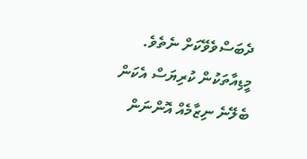ދެބަސްވެވޭކަށް ނެތެވެ. މީޑިއާތަކުން ކުރިޔަސް އެކަން ބެލޭނެ ނިޒާމެއް އޮންނަން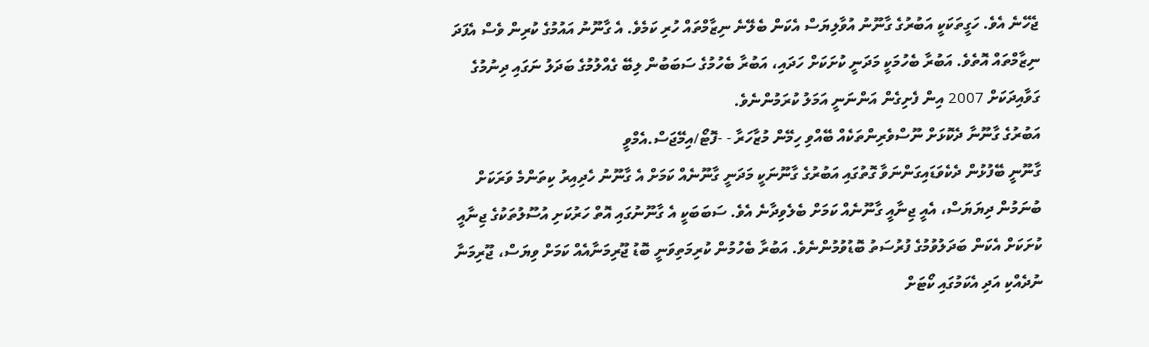ޖެހޭނެ އެވެ. ހަގީތަކަކީ އަބުރުގެ ގާނޫނު އުވާލިޔަސް އެކަން ބެލޭނެ ނިޒާމްތައް ހުރި ކަމެވެ. އެ ގާނޫނު އައުމުގެ ކުރިން ވެސް އެފަދަ ނިޒާމްތައް އޮތެވެ. އަބުރާ ބެހުމަކީ މަދަނީ ކުށަކަށް ހަދައި، އަބުރާ ބެހުމުގެ ސަބަބުން ލިބޭ ގެއްލުމުގެ ބަދަލު ނަގައި ދިނުމުގެ ގަވާއިދަކަށް 2007 އިން ފެށިގެން އަންނަނީ އަމަލު ކުރަމުންނެވެ.
އަބުރުގެ ގާނޫނާ ދެކޮޅަށް ނޫސްވެރިންތަކެއް ބޭއްވި ހިމޭން މުޒާހަރާ - -ފޮޓޯ/އިމޭޖަސް.އެމްވީ
ގާނޫނީ ބޭފުޅުން ދެކެވަޑައިގަންނަވާ ގޮތުގައި އަބުރުގެ ގާނޫނަކީ މަދަނީ ގާނޫނެއް ކަމަށް އެ ގާނޫނު ހެދިއިރު ކިތަންމެ ވަރަކަށް ބުނަމުން ދިޔަޔަސް، އެއީ ޖިނާއީ ގާނޫނެއް ކަމަށް ބެލެވިދާނެ އެވެ. ސަބަބަކީ އެ ގާނޫނުގައި އޮތް ހަރުކަށި އުސޫލުތަކުގެ ޖިނާއީ ކުށަކަށް އެކަން ބަދަލުވުމުގެ ފުރުސަތު ބޮޑުވުމުންނެވެ. އަބުރާ ބެހުމުން ކުރިމަތިވަނީ ބޮޑު ޖޫރިމަނާއެއް ކަމަށް ވިޔަސް، ޖޫރިމަނާ ނުދެއްކި އަދި އެކަމުގައި ކޯޓަށް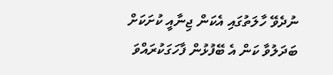ނުދެވޭ ހާލަތުގައި އެކަން ޖިނާއީ ކުށަކަށް ބަދަލުވާ ކަން އެ ބޭފުޅުން ފާހަގަކުރައްވަ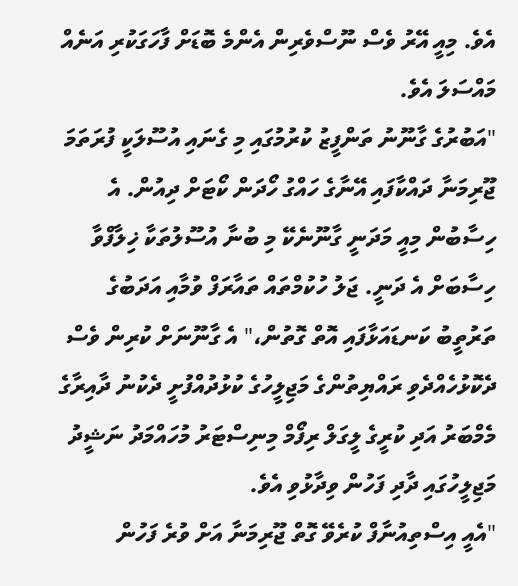އެވެ. މިއީ އޭރު ވެސް ނޫސްވެރިން އެންމެ ބޮޑަށް ފާހަގަކުރި އަނެއް މައްސަލަ އެވެ.
"އަބުރުގެ ގާނޫނު ތަންފީޒު ކުރުމުގައި މި ގެނައި އުސޫލަކީ ފުރަތަމަ ޖޫރިމަނާ ދައްކާފައި އޭނާގެ ހައްގު ހޯދަން ކޯޓަށް ދިއުން. އެ ހިސާބުން މިއީ މަދަނީ ގާނޫނެކޭ މި ބުނާ އުސޫލުތަކާ ޚިލާފްވާ ހިސާބަށް އެ ދަނީ. ޖަލު ހުކުމްތައް ތައާރަފް ވުމާއި އަދަބުގެ ތަރުތީބު ކަނޑައަޅާފައި އޮތް ގޮތުން،" އެ ގާނޫނަށް ކުރިން ވެސް ދެކޮޅުހެއްދެވި ރައްޔިތުންގެ މަޖިލީހުގެ ކުޅުދުއްފުށީ ދެކުނު ދާއިރާގެ މެމްބަރު އަދި ކުރީގެ ލީގަލް ރިފޯމް މިނިސްޓަރު މުހައްމަދު ނަޝީދު މަޖިލީހުގައި ދާދި ފަހުން ވިދާޅުވި އެވެ.
"އެއީ އިސްތިއުނާފް ކުރެވޭ ގޮތް ޖޫރިމަނާ އަށް ވުރެ ފަހުން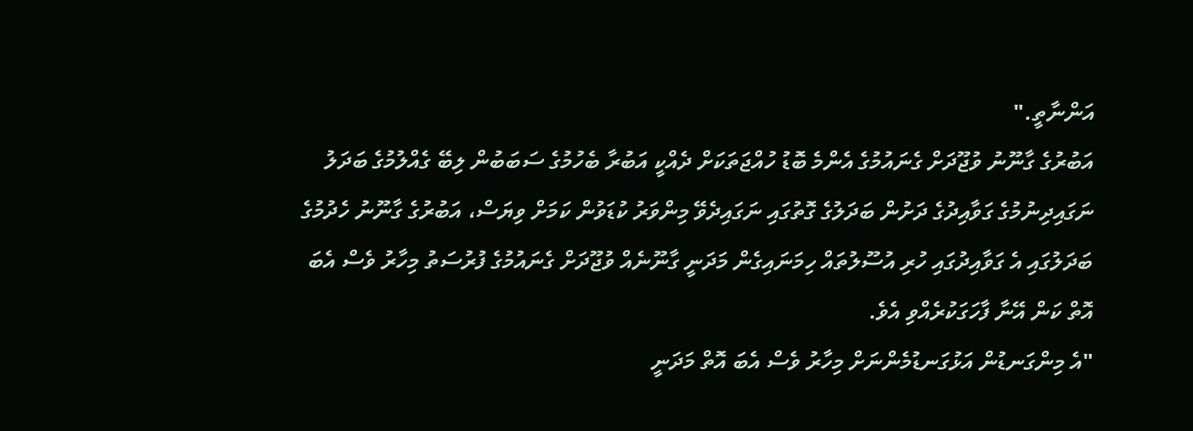އަންނާތީ."
އަބުރުގެ ގާނޫނު ވުޖޫދަށް ގެނައުމުގެ އެންމެ ބޮޑު ހުއްޖަތަކަށް ދެއްކީ އަބުރާ ބެހުމުގެ ސަބަބުން ލިބޭ ގެއްލުމުގެ ބަދަލު ނަގައިދިނުމުގެ ގަވާއިދުގެ ދަށުން ބަދަލުގެ ގޮތުގައި ނަގައިދެވޭ މިންވަރު ކުޑަވުން ކަމަށް ވިޔަސް، އަބުރުގެ ގާނޫނު ހެދުމުގެ ބަދަލުގައި އެ ގަވާއިދުގައި ހުރި އުސޫލުތައް ހިމަނައިގެން މަދަނީ ގާނޫނެއް ވުޖޫދަށް ގެނައުމުގެ ފުރުސަތު މިހާރު ވެސް އެބަ އޮތް ކަން އޭނާ ފާހަގަކުރެއްވި އެވެ.
"އެ މިންގަނޑުން އަޅުގަނޑުމެންނަށް މިހާރު ވެސް އެބަ އޮތް މަދަނީ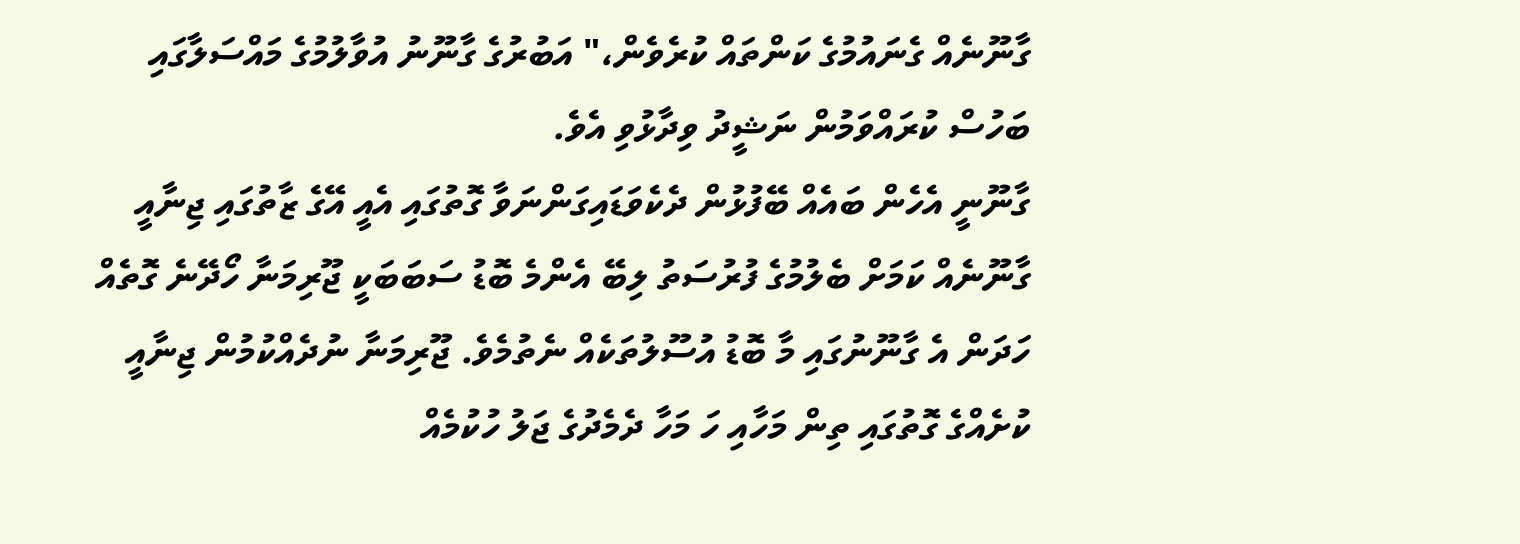ގާނޫނެއް ގެނައުމުގެ ކަންތައް ކުރެވެން،" އަބުރުގެ ގާނޫނު އުވާލުމުގެ މައްސަލާގައި ބަހުސް ކުރައްވަމުން ނަޝީދު ވިދާޅުވި އެވެ.
ގާނޫނީ އެހެން ބައެއް ބޭފުޅުން ދެކެވަޑައިގަންނަވާ ގޮތުގައި އެއީ އޭގެ ޒާތުގައި ޖިނާއީ ގާނޫނެއް ކަމަށް ބެލުމުގެ ފުރުސަތު ލިބޭ އެންމެ ބޮޑު ސަބަބަކީ ޖޫރިމަނާ ހޯދޭނެ ގޮތެއް ހަދަން އެ ގާނޫނުގައި މާ ބޮޑު އުސޫލުތަކެއް ނެތުމެވެ. ޖޫރިމަނާ ނުދެއްކުމުން ޖިނާއީ ކުށެއްގެ ގޮތުގައި ތިން މަހާއި ހަ މަހާ ދެމެދުގެ ޖަލު ހުކުމެއް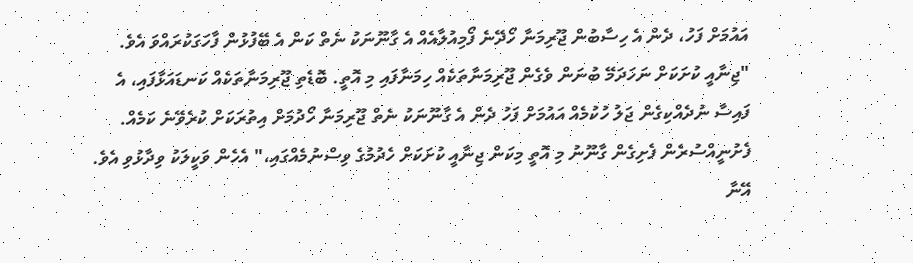އައުމަށް ފަހު، ދެން އެ ހިސާބުން ޖޫރިމަނާ ހޯދޭނެ ފޯމިއުލާއެއް އެ ގާނޫނަކު ނެތް ކަން އެ ބޭފުޅުން ފާހަގަކުރައްވަ އެވެ.
"ޖިނާއީ ކުށަކަށް ނަހަދަމޭ ބުނަން ވެގެން ޖޫރިމަނާތަކެއް ހިމަނާފައި މި އޮތީ. ބޮޑެތި ޖޫރިމަނާތަކެއް ކަނޑައަޅާފައި، އެ ފައިސާ ނުދެއްކިގެން ޖަލު ހުކުމެއް އައުމަށް ފަހު ދެން އެ ގާނޫނަކު ނެތް ޖޫރިމަނާ ހޯދުމަށް އިތުރަކަށް ކުރެވޭނެ ކަމެއް. ފެށުނީއްސުރެން ފެށިގެން ގާނޫނު މި އޮތީ މިކަން ޖިނާއީ ކުށަކަށް ހެދުމުގެ ވިސްނުމެއްގައި،" އެހެން ވަކީލަކު ވިދާޅުވި އެވެ.
އޭނާ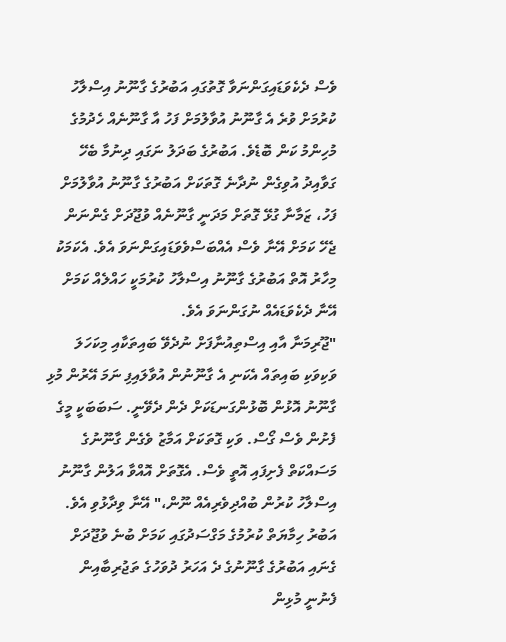ވެސް ދެކެވަޑައިގަންނަވާ ގޮތުގައި އަބުރުގެ ގާނޫނު އިސްލާހު ކުރުމަށް ވުރެ އެ ގާނޫނު އުވާލުމަށް ފަހު އާ ގާނޫނެއް ހެދުމުގެ މުހިންމު ކަން ބޮޑެވެ. އަބުރުގެ ބަދަލު ނަގައި ދިނުމާ ބެހޭ ގަވާއިދު އުވިގެން ނުދާނެ ގޮތަކަށް އަބުރުގެ ގާނޫނު އުވާލުމަށް ފަހު، ޒަމާނާ ގުޅޭ ގޮތަށް މަދަނީ ގާނޫނެއް ވުޖޫދަށް ގެންނަން ޖެހޭ ކަމަށް އޭނާ ވެސް އެއްބަސްވެވަޑައިގަންނަވަ އެވެ. އެކަމަކު މިހާރު އޮތް އަބުރުގެ ގާނޫނު އިސްލާހު ކުރުމަކީ ހައްލެއް ކަމަށް އޭނާ ދެކެވަޑައެއް ނުގަންނަވަ އެވެ.
"ޖޫރިމަނާ އާއި އިސްތިއުނާފަށް ނުދެވޭ ބައިތަކާއި މިކަހަލަ ވަކިވަކި ބައިތައް އެކަނި އެ ގާނޫނުން އުވާލައިފި ނަމަ އޭރުން މުޅި ގާނޫނު އޮޅުން ބޮޅުންގަނޑަކަށް ދެން ދެވޭނީ. ސަބަބަކީ މީގެ ފެށުން ވެސް ގޯސް. ވަކި ގޮތަކަށް އަމާޒު ވެގެން ގާނޫނުގެ މަސައްކަތް ފެށިފައި އޮތީ ވެސް. އެގޮތަށް އޮއްވާ އަލުން ގާނޫނު އިސްލާހު ކުރުން ބުއްދިވެރިއެއް ނޫން،" އޭނާ ވިދާޅުވި އެވެ.
އަބުރު ހިމާޔަތް ކުރުމުގެ މަގްސަދުގައި ކަމަށް ބުނެ ވުޖޫދަށް ގެނައި އަބުރުގެ ގާނޫނުގެ ދެ އަހަރު ދުވަހުގެ ތަޖުރިބާއިން ފެނުނީ މުޅިން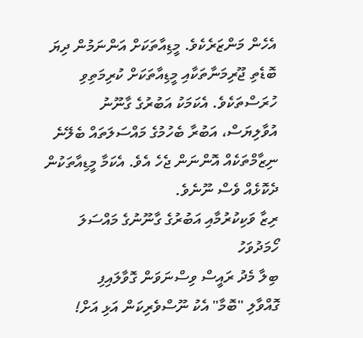އެހެން މަންޒަރެކެވެ. މީޑިއާތަކަށް އަންނަމުން ދިޔަ ބޮޑެތި ޖޫރިމަނާތަކާއި މީޑިއާތަކަށް ކުރިމަތިވި ހުރަސްތަކެވެ. އެކަމަކު އަބުރުގެ ގާނޫނު އުވާލިޔަސް، އަބުރާ ބެހުމުގެ މައްސަލަތައް ބެލޭނެ ނިޒާމްތަކެއް އޮންނަން ޖެހެ އެވެ. އެކަމާ މީޑިއާތަކުން ދެކޮޅެއް ވެސް ނޫނެވެ.
ރިޒާ ވަކިކުރުމާއި އަބުރުގެ ގާނޫނުގެ މައްސަލަ ހޯމަދުވަހު
ބިލާ މެދު ރައީސް ވިސްނަވަން ގޮވާލައިފި
ގޮއްވާލި "ބޮމާ" އެކު ނޫސްވެރިކަން އަޅި އަށް!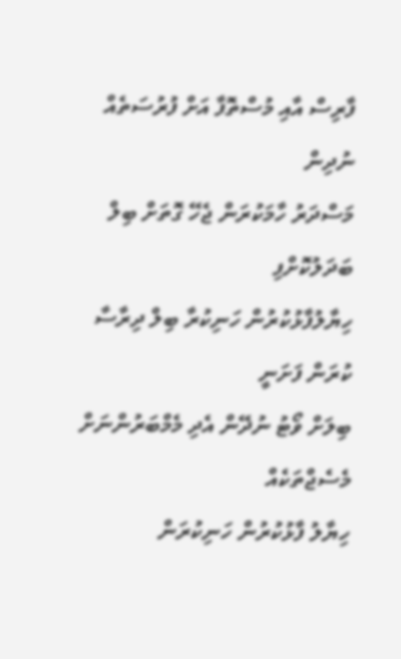ފާރިސް އާއި މުސްތޮފާ އަށް ފުރުސަތެއް ނުދިން
މަސްދަރު ހާމަކުރަން ޖެހޭ ގޮތަށް ބިލް ބަދަލުކޮށްފި
ހިޔާލުފާޅުކުރުން ހަނިކުރާ ބިލް ދިރާސާ ކުރަން ފަށަނީ
ބިލަށް ވޯޓު ނުދޭން އެދި މެމްބަރުންނަށް މެސެޖްތަކެއް
ހިޔާލު ފާޅުކުރުން ހަނިކުރަން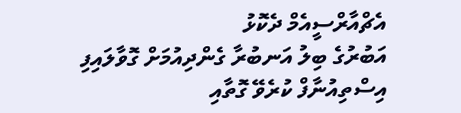އެޗްއާރްސީއެމް ދެކޮޅު
އަބުރުގެ ބިލު އަނބުރާ ގެންދިއުމަށް ގޮވާލައިފި
އިސްތިއުނާފް ކުރެވޭ ގޮތާއި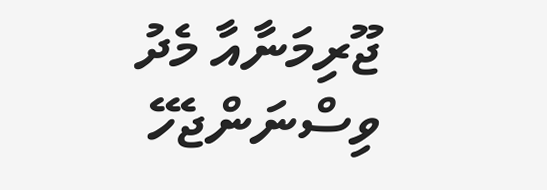ޖޫރިމަނާއާ މެދު ވިސްނަންޖެހޭ